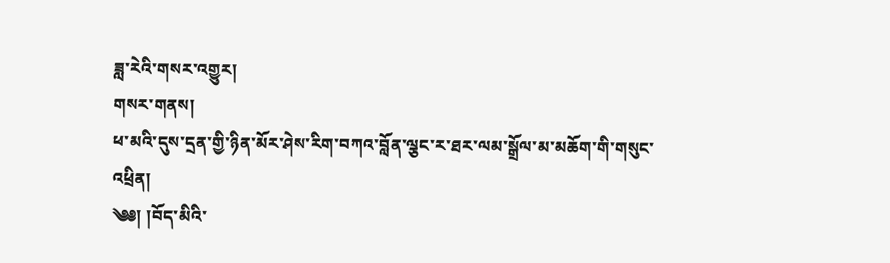ཟླ་རེའི་གསར་འགྱུར།
གསར་གནས།
ཕ་མའི་དུས་དྲན་གྱི་ཉིན་མོར་ཤེས་རིག་བཀའ་བློན་ལྕང་ར་ཐར་ལམ་སྒྲོལ་མ་མཆོག་གི་གསུང་འཕྲིན།
༄༅། །བོད་མིའི་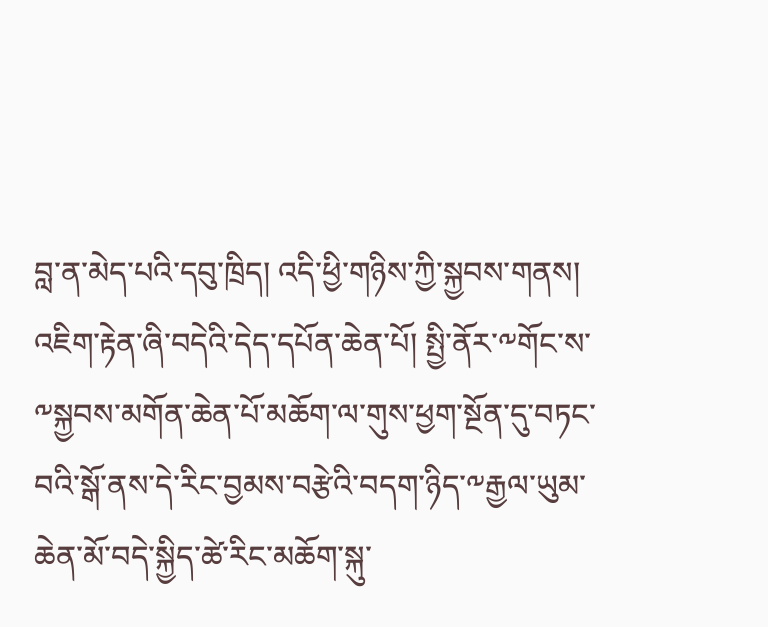བླ་ན་མེད་པའི་དབུ་ཁྲིད། འདི་ཕྱི་གཉིས་ཀྱི་སྐྱབས་གནས། འཇིག་རྟེན་ཞི་བདེའི་དེད་དཔོན་ཆེན་པོ། སྤྱི་ནོར་༸གོང་ས་༸སྐྱབས་མགོན་ཆེན་པོ་མཆོག་ལ་གུས་ཕྱག་སྔོན་དུ་བཏང་བའི་སྒོ་ནས་དེ་རིང་བྱམས་བརྩེའི་བདག་ཉིད་༸རྒྱལ་ཡུམ་ཆེན་མོ་བདེ་སྐྱིད་ཚེ་རིང་མཆོག་སྐུ་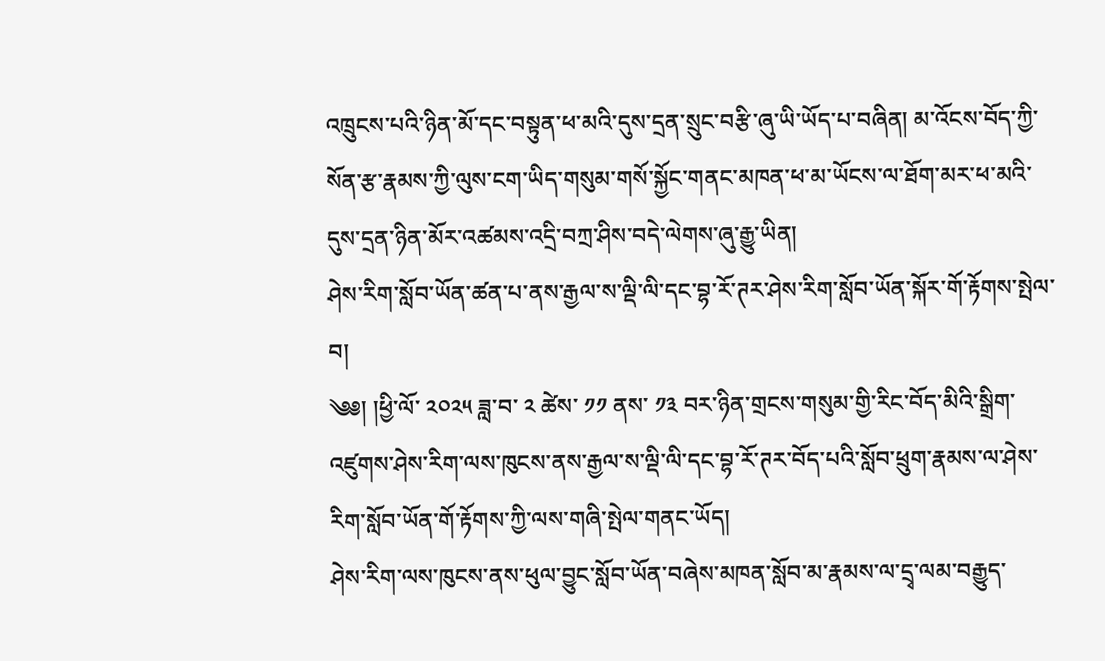འཁྲུངས་པའི་ཉིན་མོ་དང་བསྟུན་ཕ་མའི་དུས་དྲན་སྲུང་བརྩི་ཞུ་ཡི་ཡོད་པ་བཞིན། མ་འོངས་བོད་ཀྱི་སོན་རྩ་རྣམས་ཀྱི་ལུས་ངག་ཡིད་གསུམ་གསོ་སྐྱོང་གནང་མཁན་ཕ་མ་ཡོངས་ལ་ཐོག་མར་ཕ་མའི་དུས་དྲན་ཉིན་མོར་འཚམས་འདྲི་བཀྲ་ཤིས་བདེ་ལེགས་ཞུ་རྒྱུ་ཡིན།
ཤེས་རིག་སློབ་ཡོན་ཚན་པ་ནས་རྒྱལ་ས་ལྡི་ལི་དང་བྷ་རོ་ཊར་ཤེས་རིག་སློབ་ཡོན་སྐོར་གོ་རྟོགས་སྤེལ་བ།
༄༅། །ཕྱི་ལོ་ ༢༠༢༥ ཟླ་བ་ ༢ ཚེས་ ༡༡ ནས་ ༡༣ བར་ཉིན་གྲངས་གསུམ་གྱི་རིང་བོད་མིའི་སྒྲིག་འཛུགས་ཤེས་རིག་ལས་ཁུངས་ནས་རྒྱལ་ས་ལྡི་ལི་དང་བྷ་རོ་ཊར་བོད་པའི་སློབ་ཕྲུག་རྣམས་ལ་ཤེས་རིག་སློབ་ཡོན་གོ་རྟོགས་ཀྱི་ལས་གཞི་སྤེལ་གནང་ཡོད།
ཤེས་རིག་ལས་ཁུངས་ནས་ཕུལ་བྱུང་སློབ་ཡོན་བཞེས་མཁན་སློབ་མ་རྣམས་ལ་དྲྭ་ལམ་བརྒྱུད་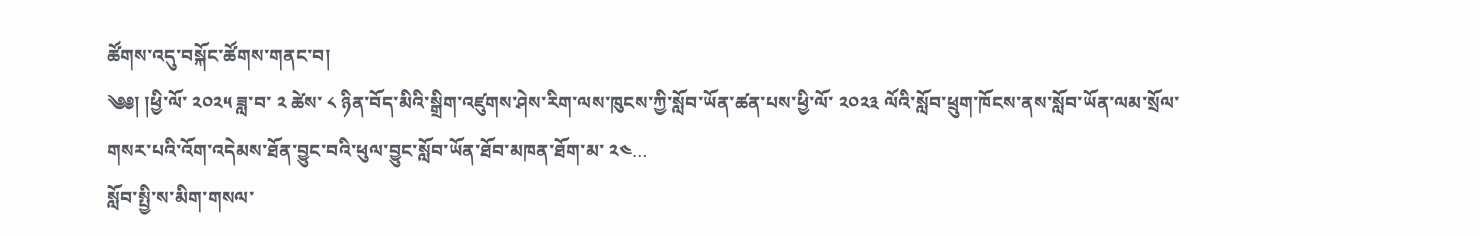ཚོགས་འདུ་བསྐོང་ཚོགས་གནང་བ།
༄༅། །ཕྱི་ལོ་ ༢༠༢༥ ཟླ་བ་ ༢ ཚེས་ ༨ ཉིན་བོད་མིའི་སྒྲིག་འཛུགས་ཤེས་རིག་ལས་ཁུངས་ཀྱི་སློབ་ཡོན་ཚན་པས་ཕྱི་ལོ་ ༢༠༢༣ ལོའི་སློབ་ཕྲུག་ཁོངས་ནས་སློབ་ཡོན་ལམ་སྲོལ་གསར་པའི་འོག་འདེམས་ཐོན་བྱུང་བའི་ཕུལ་བྱུང་སློབ་ཡོན་ཐོབ་མཁན་ཐོག་མ་ ༢༤…
སློབ་སྤྱི་ས་མིག་གསལ་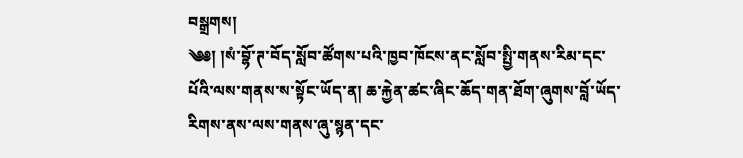བསྒྲགས།
༄༅། །སཾ་བྷོ་ཊ་བོད་སློབ་ཚོགས་པའི་ཁྱབ་ཁོངས་ནང་སློབ་སྤྱི་གནས་རིམ་དང་པོའི་ལས་གནས་ས་སྟོང་ཡོད་ན། ཆ་རྐྱེན་ཚང་ཞིང་ཆོད་གན་ཐོག་ཞུགས་བློ་ཡོད་རིགས་ནས་ལས་གནས་ཞུ་སྙན་དང་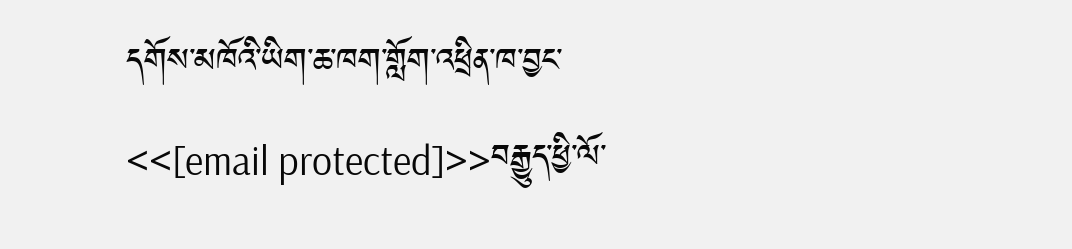དགོས་མཁོའི་ཡིག་ཆ་ཁག་གློག་འཕྲིན་ཁ་བྱང་<<[email protected]>>བརྒྱུད་ཕྱི་ལོ་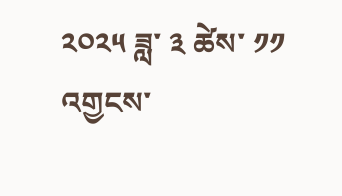༢༠༢༥ ཟླ་ ༣ ཚེས་ ༡༡ འགྱངས་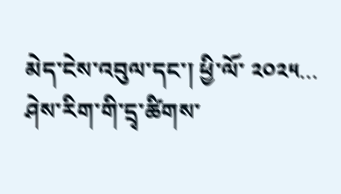མེད་ངེས་འབུལ་དང་། ཕྱི་ལོ་ ༢༠༢༥…
ཤེས་རིག་གི་དྲྭ་ཚིགས་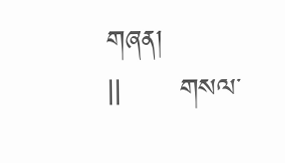གཞན།
||      གསལ་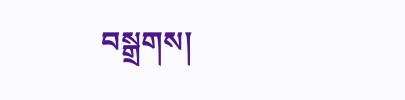བསྒྲགས།